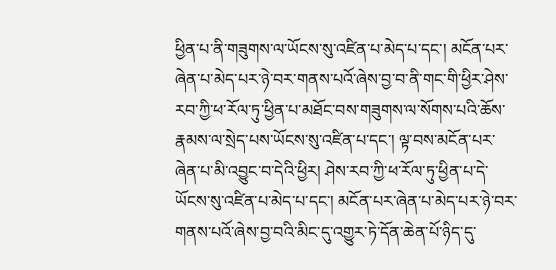ཕྱིན་པ་ནི་གཟུགས་ལ་ཡོངས་སུ་འཛིན་པ་མེད་པ་དང་། མངོན་པར་ཞེན་པ་མེད་པར་ཉེ་བར་གནས་པའོ་ཞེས་བྱ་བ་ནི་གང་གི་ཕྱིར་ཤེས་རབ་ཀྱི་ཕ་རོལ་ཏུ་ཕྱིན་པ་མཐོང་བས་གཟུགས་ལ་སོགས་པའི་ཆོས་རྣམས་ལ་སྲེད་པས་ཡོངས་སུ་འཛིན་པ་དང་། ལྟ་བས་མངོན་པར་ཞེན་པ་མི་འབྱུང་བ་དེའི་ཕྱིར། ཤེས་རབ་ཀྱི་ཕ་རོལ་ཏུ་ཕྱིན་པ་དེ་ཡོངས་སུ་འཛིན་པ་མེད་པ་དང་། མངོན་པར་ཞེན་པ་མེད་པར་ཉེ་བར་གནས་པའོ་ཞེས་བྱ་བའི་མིང་དུ་འགྱུར་ཏེ་དོན་ཆེན་པོ་ཉིད་དུ་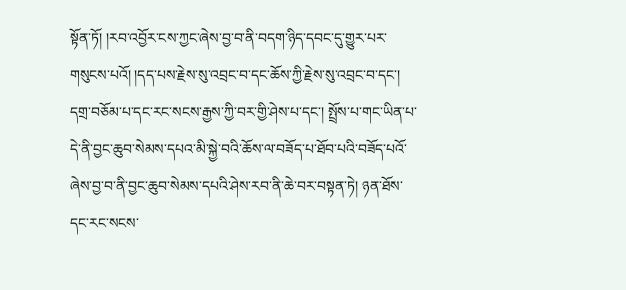སྟོན་ཏོ། །རབ་འབྱོར་ངས་ཀྱང་ཞེས་བྱ་བ་ནི་བདག་ཉིད་དབང་དུ་གྱུར་པར་གསུངས་པའོ། །དད་པས་རྗེས་སུ་འབྲང་བ་དང་ཆོས་ཀྱི་རྗེས་སུ་འབྲང་བ་དང་། དགྲ་བཅོམ་པ་དང་རང་སངས་རྒྱས་ཀྱི་བར་གྱི་ཤེས་པ་དང་། སྤྲོས་པ་གང་ཡིན་པ་དེ་ནི་བྱང་ཆུབ་སེམས་དཔའ་མི་སྐྱེ་བའི་ཆོས་ལ་བཟོད་པ་ཐོབ་པའི་བཟོད་པའོ་ཞེས་བྱ་བ་ནི་བྱང་ཆུབ་སེམས་དཔའི་ཤེས་རབ་ནི་ཆེ་བར་བསྟན་ཏེ། ཉན་ཐོས་དང་རང་སངས་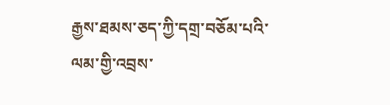རྒྱས་ཐམས་ཅད་ཀྱི་དགྲ་བཅོམ་པའི་ལམ་གྱི་འབྲས་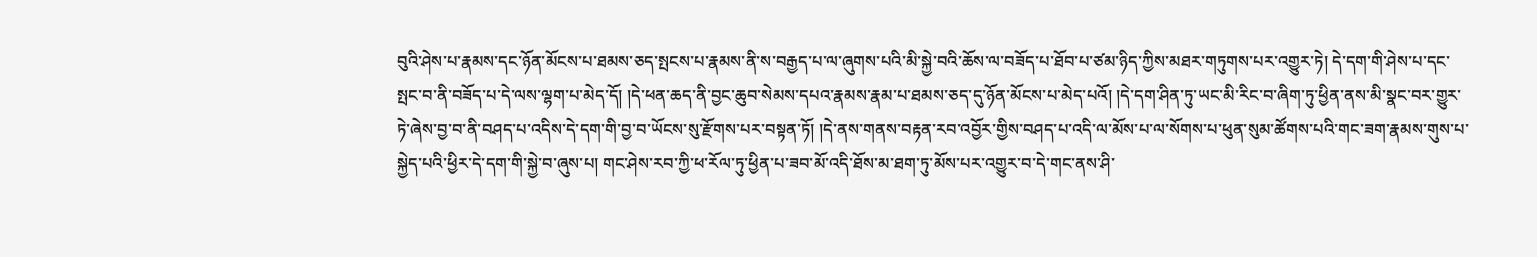བུའི་ཤེས་པ་རྣམས་དང་ཉོན་མོངས་པ་ཐམས་ཅད་སྤངས་པ་རྣམས་ནི་ས་བརྒྱད་པ་ལ་ཞུགས་པའི་མི་སྐྱེ་བའི་ཆོས་ལ་བཟོད་པ་ཐོབ་པ་ཙམ་ཉིད་ཀྱིས་མཐར་གཏུགས་པར་འགྱུར་ཏེ། དེ་དག་གི་ཤེས་པ་དང་སྤང་བ་ནི་བཟོད་པ་དེ་ལས་ལྷག་པ་མེད་དོ། །དེ་ཕན་ཆད་ནི་བྱང་ཆུབ་སེམས་དཔའ་རྣམས་རྣམ་པ་ཐམས་ཅད་དུ་ཉོན་མོངས་པ་མེད་པའོ། །དེ་དག་ཤིན་ཏུ་ཡང་མི་རིང་བ་ཞིག་ཏུ་ཕྱིན་ནས་མི་སྣང་བར་གྱུར་ཏེ་ཞེས་བྱ་བ་ནི་བཤད་པ་འདིས་དེ་དག་གི་བྱ་བ་ཡོངས་སུ་རྫོགས་པར་བསྟན་ཏོ། །དེ་ནས་གནས་བརྟན་རབ་འབྱོར་གྱིས་བཤད་པ་འདི་ལ་མོས་པ་ལ་སོགས་པ་ཕུན་སུམ་ཚོགས་པའི་གང་ཟག་རྣམས་གུས་པ་སྐྱེད་པའི་ཕྱིར་དེ་དག་གི་སྐྱེ་བ་ཞུས་པ། གང་ཤེས་རབ་ཀྱི་ཕ་རོལ་ཏུ་ཕྱིན་པ་ཟབ་མོ་འདི་ཐོས་མ་ཐག་ཏུ་མོས་པར་འགྱུར་བ་དེ་གང་ནས་ཤི་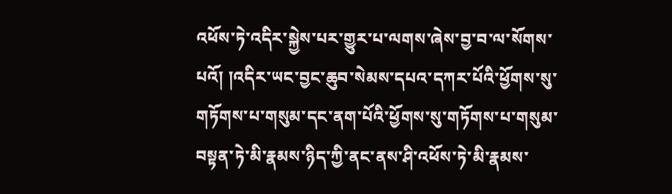འཕོས་ཏེ་འདིར་སྐྱེས་པར་གྱུར་པ་ལགས་ཞེས་བྱ་བ་ལ་སོགས་པའོ། །འདིར་ཡང་བྱང་ཆུབ་སེམས་དཔའ་དཀར་པོའི་ཕྱོགས་སུ་གཏོགས་པ་གསུམ་དང་ནག་པོའི་ཕྱོགས་སུ་གཏོགས་པ་གསུམ་བསྟན་ཏེ་མི་རྣམས་ཉིད་ཀྱི་ནང་ནས་ཤི་འཕོས་ཏེ་མི་རྣམས་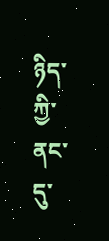ཉིད་ཀྱི་ནང་དུ་